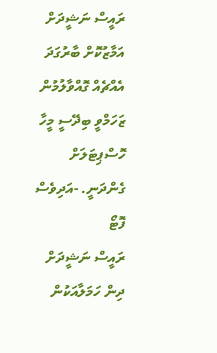ރައީސް ނަޝީދަށް އަމާޒުކޮށް ބާރުގަދަ އެއްޗެއް ގޮއްވާލުމުން ޒަހަމްވީ ބިދޭސީ މީހާ ހޮސްޕިޓަލަށް ގެންދަނީ. -އަދިވެސް ފޮޓޯ
ރައީސް ނަޝީދަށް ދިން ހަމަލާއަކުން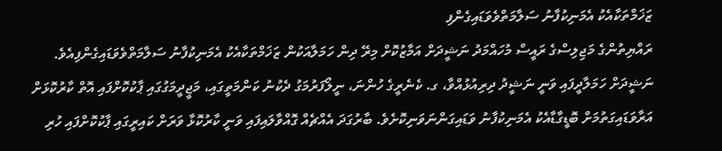ޒަޚަމްތަކާއެކު އެމަނިކުފާނު ސަލާމަތްވެވަޑައިގެންފި
ރައްޔިތުންގެ މަޖިލިސްގެ ރައީސް މުހައްމަދު ނަޝީދަށް އަމާޒުކޮށް މިރޭ ދިން ހަމަލާއަކުން ޒަޚަމްތަކާއެކު އެމަނިކުފާނު ސަލާމަތްވެވަޑައިގެންފިއެވެ.
ނަޝީދަށް ހަމަލާދީފައި ވަނީ ނަޝީދު ދިރިއުޅުއްވާ، ގ. ކެނެރީގެ ހުންނަ، ނީލޯފަރުމަގު ދެކުނު ކަންމަތީގައި، މަޖީދީމަގުގައި ޕާކުކޮށްފައި އޮތް ކާރުކޮޅަށް އަރާވަޑައިގަތުމަށް ބޮޑީގާޑާއެކު އެމަނިކުފާނު ވަޑައިގަންނަވަނިކޮށެވެ. ބާރުގަދަ އެއްޗެއް ގޮއްވާލައިފައި ވަނީ ކާރުކޮޅާ ވަރަށް ކައިރީގައި ޕާކުކޮށްފައި ހުރި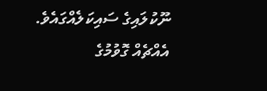ނޫކުލައިގެ ސައިކަލެއްގައެވެ. އެއްޗެއް ގޮވުމުގެ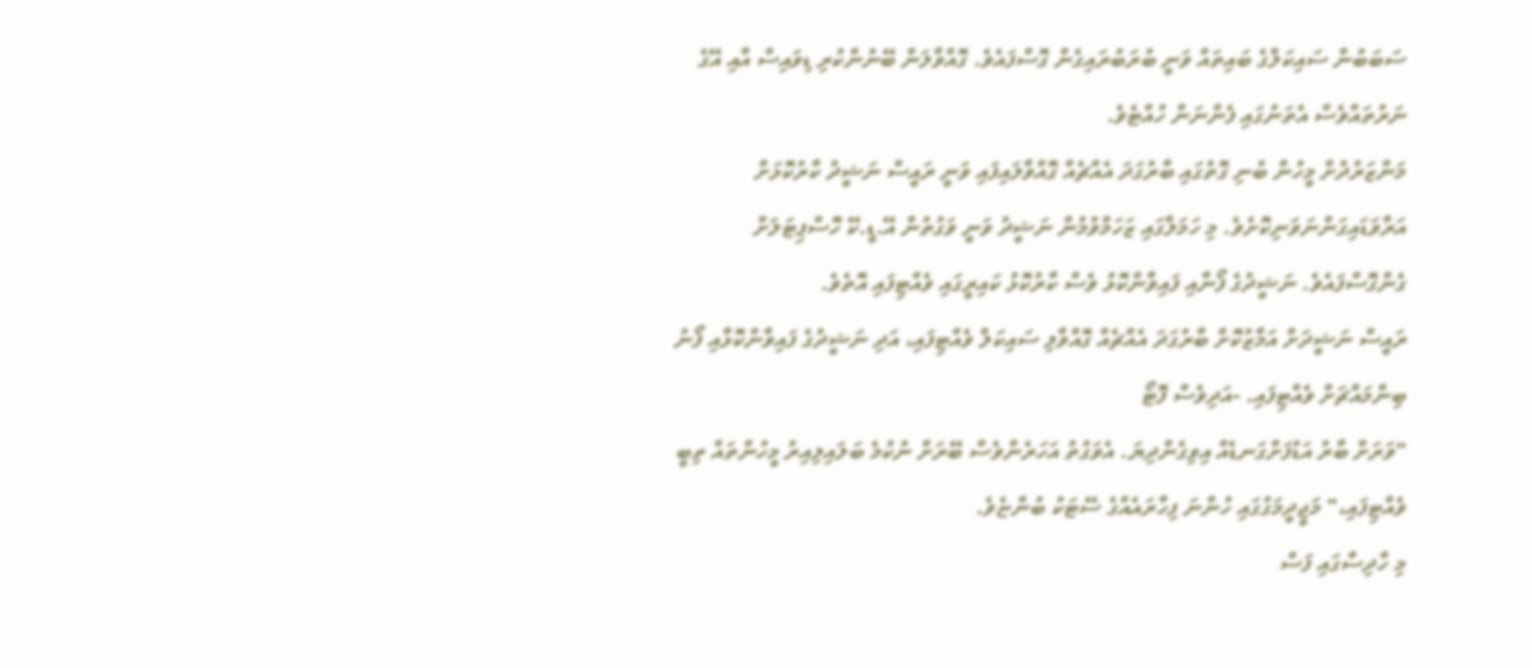ސަބަބުން ސައިކަލްގެ ބައިތައް ވަނީ ބުރަބުރައިގެން ގޮސްފައެވެ. ގޮއްވާލަން ބޭނުންކުރި ޑިވައިސް އާއި އޭގެ ނަރުތައްވެސް އެތަނުގައި ފެންނަން ހުއްޓެވެ.
މަންޒަރުދުށް މީހުން ބުނި ގޮތުގައި ބާރުގަދަ އެއްޗެއް ގޮއްވާލައިފައި ވަނީ ރައީސް ނަޝީދު ކާރުކޮޅަށް އަރާވަޑައިގަންނަވަނިކޮށެވެ. މި ހަމަލާގައި ޒަހަމްވުމުން ނަޝީދު ވަނީ ވަގުތުން އޭ.ޑީ.ކޭ ހޮސްޕިޓަލަށް ގެންގޮސްފައެވެ. ނަޝީދުގެ ފޯނާއި ފައިވާންކޮޅު ވެސް ކާރުކޮޅު ކައިރީގައި ވެއްޓިފައި އޮތެވެ.
ރައީސް ނަޝީދަށް އަމާޒުކޮށް ބާރުގަދަ އެއްޗެއް ގޮއްވާލި ސައިކަލް ވެއްޓިފައި، އަދި ނަޝީދުގެ ފައިވާންކޮޅާއި ފޯނު ބިންމައްޗަށް ވެއްޓިފައި. -އަދިވެސް ފޮޓޯ
"ވަރަށް ބާރު އަޑުފަށްގަނޑެއް އިވިގެންދިޔަ. އެވަގުތު އަހަރެންވެސް ބޭރަށް ނުކުމެ ބަލައިލިއިރު މީހުންތައް ތިބީ ވެއްޓިފައި،" މަޖީދީމަގުގައި ހުންނަ ފިހާރައެއްގެ ސޭޓަކު ބުންޏެވެ.
މި ހާދިސާގައި ފަސް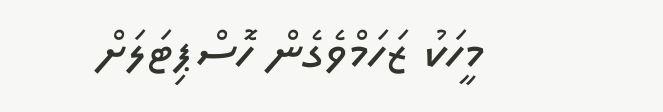މީހަކު ޒަހަމްވެގެން ހޮސްޕިޓަލަށް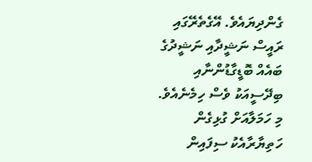ގެންދިޔައެވެ. އޭގެތެރޭގައި ރައީސް ނަޝީދާއި ނަޝީދުގެ ބައެއް ބޮޑީގާޑުންނާއި ބިދޭސީއަކު ވެސް ހިމެނެއެވެ.
މި ހަމަލާއަށް ގުޅިގެން ހަތިޔާރާއެކު ސިފައިން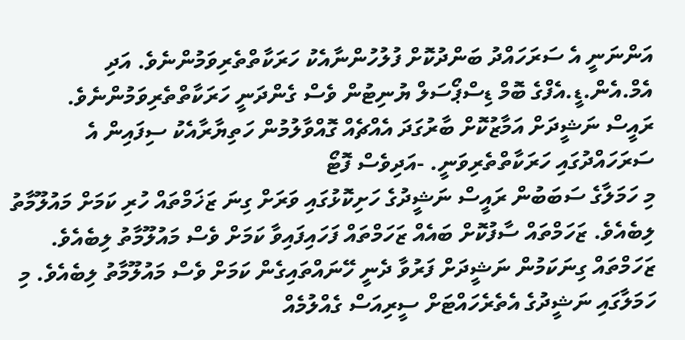އަންނަނީ އެ ސަރަހައްދު ބަންދުކޮށް ފުލުހުންނާއެކު ހަރަކާތްތެރިވަމުންނެވެ. އަދި އެމް.އެން.ޑީ.އެފްގެ ބޮމް ޑިސްޕޯސަލް ޔުނިޓުން ވެސް ގެންދަނީ ހަރަކާތްތެރިވަމުންނެވެ.
ރައީސް ނަޝީދަށް އަމާޒުކޮށް ބާރުގަދަ އެއްޗެއް ގޮއްވާލުމުން ހަތިޔާރާއެކު ސިފައިން އެ ސަރަހައްދުގައި ހަރަކާތްތެރިވަނީ. -އަދިވެސް ފޮޓޯ
މި ހަމަލާގެ ސަބަބުން ރައީސް ނަޝީދުގެ ހަށިކޮޅުގައި ވަރަށް ގިނަ ޒަޚަމްތައް ހުރި ކަމަށް މައުލޫމާތު ލިބެއެވެ. ޒަހަމްތައް ސާފުކޮށް ބައެއް ޒަހަމްތައް ފަހައިފައިވާ ކަމަށް ވެސް މައުލޫމާތު ލިބެއެވެ. ޒަހަމްތައް ގިނަކަމުން ނަޝީދަށް ފަރުވާ ދެނީ ހޭނައްތައިގެން ކަމަށް ވެސް މައުލޫމާތު ލިބެއެވެ. މި ހަމަލާގައި ނަޝީދުގެ އެތެރެހައްޓަށް ސީރިއަސް ގެއްލުމެއް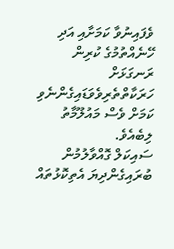ވެފައިނުވާ ކަމަށާއި އަދި ހޭނެއްތުމުގެ ކުރިން ރަނގަޅަށް ހަރަކާތްތެރިވެވަޑައިގެންނެވި ކަމަށް ވެސް މައުލޫމާތު ލިބެއެވެ.
ސައިކަލް ގޮއްވާލުމުން ބުރައިގެންދިޔަ އެތިކޮޅުތައް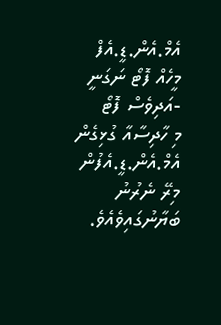އެމް.އެން.ޑީ.އެފް މީހެއް ފޮޓޯ ނަގަނީ -އަދިވެސް ފޮޓޯ
މި ހާދިސާއާ ގުޅިގެން އެމް.އެން.ޑީ.އެފުން މިރޭ ނެރުނު ބަޔާނުގައިވެއެވެ.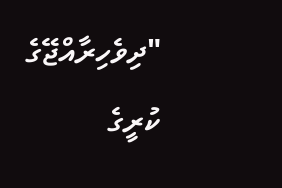"ދިވެހިރާއްޖޭގެ ކުރީގެ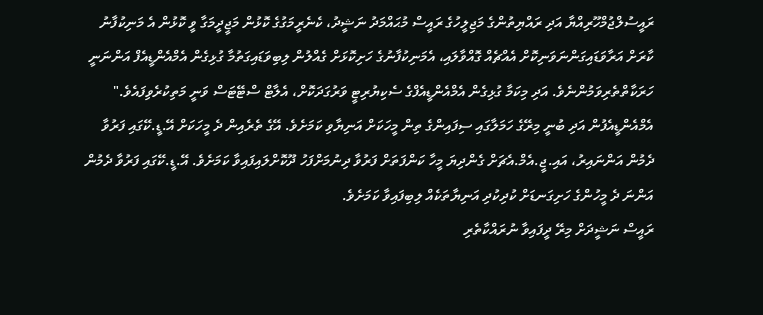ރައީސުލްޖުމްހޫރިއްޔާ އަދި ރައްޔިތުންގެ މަޖިލީހުގެ ރައީސް މުޙައްމަދު ނަޝީދު، ކެނެރީމަގުގެ ކޮޅުން މަޖީދީމަގާ ވީ ކޮޅުން އެ މަނިކުފާނު ކާރަށް އަރާވަޑައިގަންނަވަނިކޮށް އެއްޗެއް ގޮއްވާލައި، އެމަނިކުފާނުގެ ހަށިކޮޅަށް ގެއްލުން ލިބިވަޑައިގަތުމާ ގުޅިގެން އެމްއެންޑީއެފް އަންނަނީ ހަރަކާތްތެރިވަމުންނެވެ. އަދި މިކަމާ ގުޅިގެން އެމްއެންޑީއެފްގެ ސެކިޔުރިޓީ ވަރުގަދަކޮށް، އެލާޓް ސްޓޭޓަސް ވަނީ މަތިކުރެވިފައެވެ."
އެމްއެންޑީއެފުން އަދި ބުނީ މިރޭގެ ހަމަލާގައި ސިފައިންގެ ތިން މީހަކަށް އަނިޔާވި ކަމަށެވެ. އޭގެ ތެރެއިން ދެ މީހަކަށް އޭ.ޑީ.ކޭގައި ފަރުވާ ދެމުން އަންނައިރު، އައި.ޖީ.އެމް.އެޗަށް ގެންދިޔަ މީހާ ކަންފަތަށް ފަރުވާ ދިނުމަށްފަހު ދޫކޮށްލައިފައިވާ ކަމަށެވެ. އޭ.ޑީ.ކޭގައި ފަރުވާ ދެމުން އަންނަ ދެ މީހުންގެ ހަށިގަނޑަށް ކުދިކުދި އަނިޔާތަކެއް ލިބިފައިވާ ކަމަށެވެ.
ރައީސް ނަޝީދަށް މިރޭ ދީފައިވާ ނުރައްކާތެރި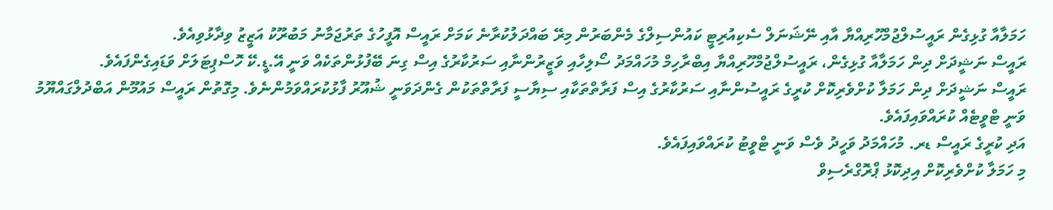ހަމަލާއާ ގުޅިގެން ރައީސުލްޖުމްހޫރިއްޔާ އާއި ނޭޝަނަލް ސެކިއުރިޓީ ކައުންސިލްގެ މެންބަރުން މިރޭ ބައްދަލުކުރާނެ ކަމަށް ރައީސް އޮފީހުގެ ތަރުޖަމާނު މަބުރޫކު އަޒީޒު ވިދާޅުވިއެވެ.
ރައީސް ނަޝީދަށް ދިން ހަމަލާއާ ގުޅިގެން، ރައީސުލްޖުމްހޫރިއްޔާ އިބްރާހިމް މުހައްމަދު ސޯލިހާއި ވަޒީރުންނާއި ސަރުކާރުގެ އިސް ގިނަ ބޭފުޅުންތަކެއް ވަނީ އޭ.ޑީ.ކޭ ހޮސްޕިޓަލަށް ވަޑައިގެންފައެވެ.
ރައީސް ނަޝީދަށް ދިން ހަމަލާ ކުށްވެރިކޮށް ކުރީގެ ރައީސުންނާއި ސަރުކާރުގެ އިސް ފަރާތްތަކާއި ސިޔާސީ ފަރާތްތަކުން ގެންދަވަނީ ޝުއޫރު ފާޅުކުރައްވަމުންނެވެ. މިގޮތުން ރައީސް މައުމޫން އަބްދުލްގައްޔޫމު ވަނީ ޓްވީޓެއް ކުރައްވައިފައެވެ.
އަދި ކުރީގެ ރައީސް ޑރ. މުހައްމަދު ވަހީދު ވެސް ވަނީ ޓްވީޓު ކުރައްވައިފައެވެ.
މި ހަމަލާ ކުށްވެރިކޮށް އިދިކޮޅު ޕްރޮގްރެސިވް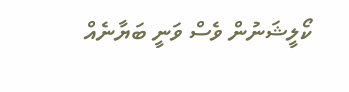ކޯލީޝަނުން ވެސް ވަނީ ބަޔާނެއް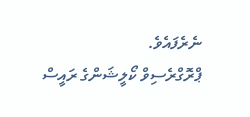ނެރެފައެވެ.
ޕްރޮގްރެސިވް ކޯލީޝަންގެ ރައީސް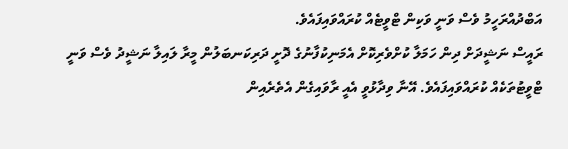އަބްދުއްރަހީމު ވެސް ވަނީ ވަކިން ޓްވީޓެއް ކުރައްވައިފައެވެ.
ރައީސް ނަޝީދަށް ދިން ހަމަލާ ކުށްވެރިކޮށް އެމަނިކުފާނުގެ ދޮށީ ދަރިކަނބަލުން މީރާ ލައިލާ ނަޝީދު ވެސް ވަނީ ޓްވީޓުތަކެއް ކުރައްވައިފައެވެ. އޭނާ ވިދާޅުވީ އެއީ ރާވައިގެން އެތެރެއިން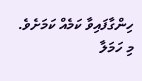ހިންގާފައިވާ ކަމެއް ކަމަށެވެ.
މި ހަމަލާ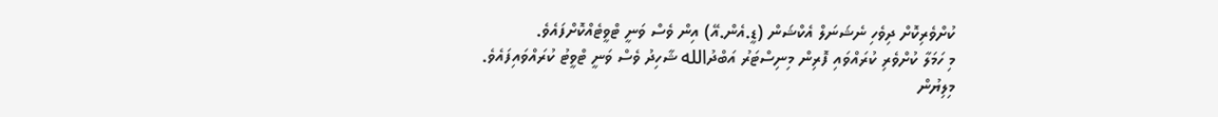ކުށްވެރިކޮށް ދިވެހި ނެޝަނަލް އެކްޝަން (ޑީ.އެން.އޭ) އިން ވެސް ވަނީ ޓްވީޓެއްކޮށްފައެވެ.
މި ހަމަލާ ކުށްވެރި ކުރައްވައި ފޮރިން މިނިސްޓަރު އަބްދުالله ޝާހިދު ވެސް ވަނީ ޓްވީޓު ކުރައްވައިފައެވެ.
މިލިޔުން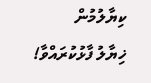ކިޔާލުމުން
ޚިޔާލު ފާޅުކުރައްވާ!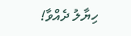ހިޔާލު ދެއްވާ!